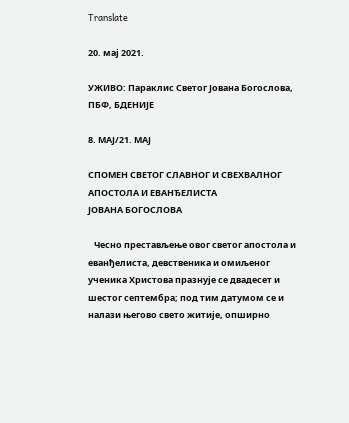Translate

20. мај 2021.

УЖИВО: Параклис Светог Јована Богослова, ПБФ, БДЕНИЈЕ

8. МАЈ/21. МАЈ

СПОМЕН СВЕТОГ СЛАВНОГ И СВЕХВАЛНОГ
АПОСТОЛА И ЕВАНЂЕЛИСТА
ЈОВАНА БОГОСЛОВА

   Чесно престављење овог светог апостола и еванђелиста, девственика и омиљеног ученика Христова празнује се двадесет и шестог септембра; под тим датумом се и налази његово свето житије, опширно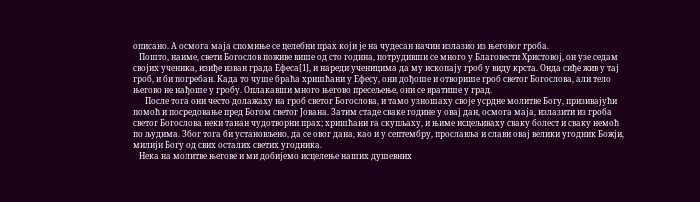описано. А осмога маја спомиње се целебни прах који је на чудесан начин излазио из његовог гроба.
   Пошто, наиме, свети Богослов поживе више од сто година, потрудивши се много у Благовести Христовој, он узе седам својих ученика, изиђе изван града Ефеса[1], и нареди ученицима да му ископају гроб у виду крста. Онда сиђе жив у тај гроб, и би погребан. Kада то чуше браћа хришћани у Ефесу, они дођоше и отворише гроб светог Богослова, али тело његово не нађоше у гробу. Оплакавши много његово пресељење, они се вратише у град.
      После тога они често долажаху на гроб светог Богослова, и тамо узношаху своје усрдне молитве Богу, призивајући помоћ и посредовање пред Богом светог Јована. Затим стаде сваке године у овај дан, осмога маја, излазити из гроба светог Богослова неки танан чудотворни прах; хришћани га скупљаху, и њиме исцељиваху сваку болест и сваку немоћ по људима. Због тога би установљено, да се овог дана, као и у септембру, прославља и слави овај велики угодник Божји, милији Богу од свих осталих светих угодника.
   Нека на молитве његове и ми добијемо исцелење наших душевних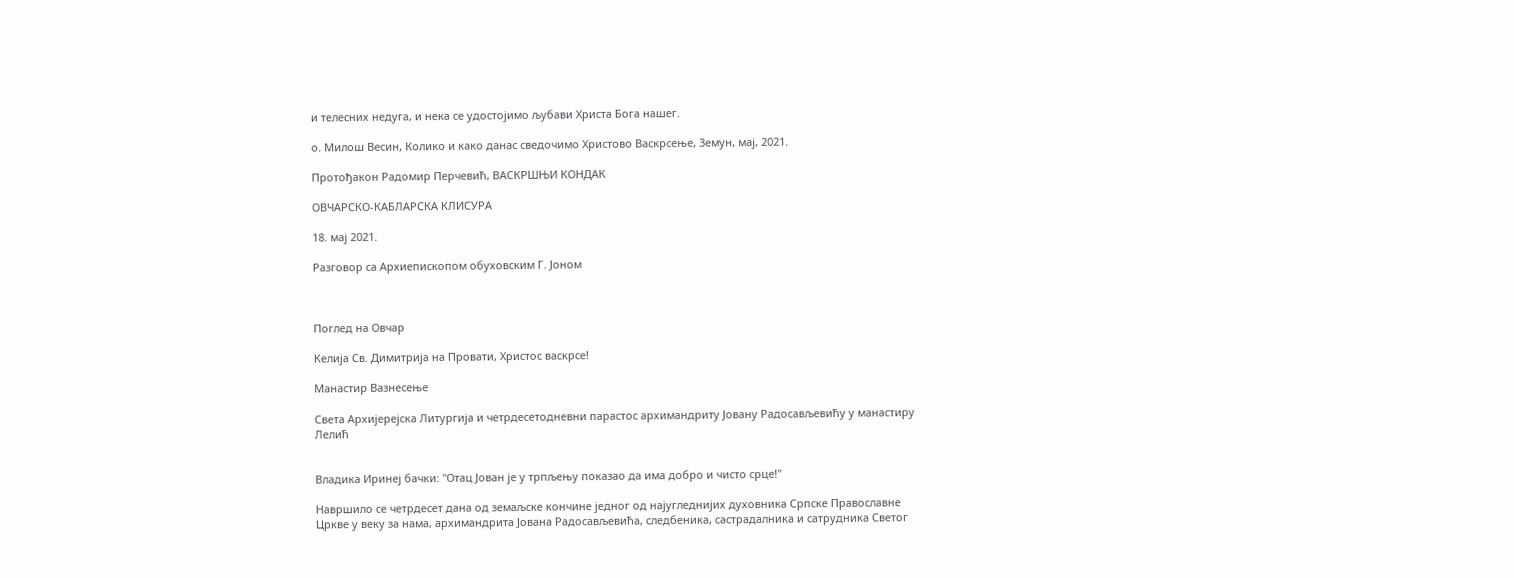и телесних недуга, и нека се удостојимо љубави Христа Бога нашег.

о. Милош Весин, Колико и како данас сведочимо Христово Васкрсење, Земун, мај, 2021.

Протођакон Радомир Перчевић, ВАСКРШЊИ КОНДАК

ОВЧАРСКО-КАБЛАРСКА КЛИСУРА

18. мај 2021.

Разговор са Архиепископом обуховским Г. Јоном



Поглед на Овчар

Келија Св. Димитрија на Провати, Христос васкрсе!

Манастир Вазнесење

Света Архијерејска Литургија и четрдесетодневни парастос архимандриту Јовану Радосављевићу у манастиру Лелић


Владика Иринеј бачки: "Отац Јован је у трпљењу показао да има добро и чисто срце!"

Навршило се четрдесет дана од земаљске кончине једног од најугледнијих духовника Српске Православне Цркве у веку за нама, архимандрита Јована Радосављевића, следбеника, састрадалника и сатрудника Светог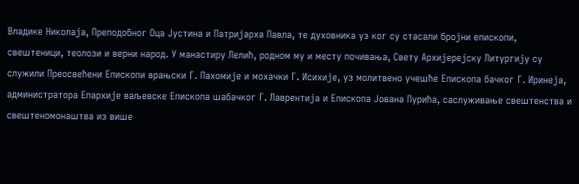Владике Николаја, Преподобног Оца Јустина и Патријарха Павла, те духовника уз ког су стасали бројни епископи, свештеници, теолози и верни народ. У манастиру Лелић, родном му и месту почивања, Свету Архијерејску Литургију су служили Преосвећени Епископи врањски Г. Пахомије и мохачки Г. Исихије, уз молитвено учешће Епископа бачког Г. Иринеја, администратора Епархије ваљевске Епископа шабачког Г. Лаврентија и Епископа Јована Пурића, саслуживање свештенства и свештеномонаштва из више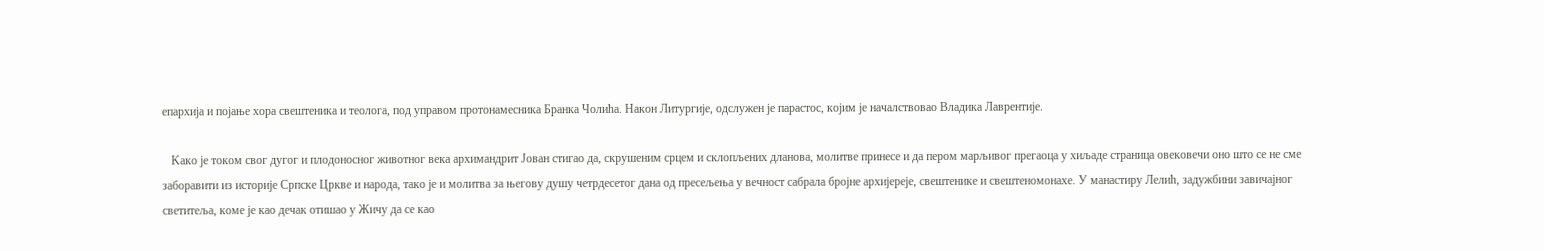епархија и појање хора свештеника и теолога, под управом протонамесника Бранка Чолића. Након Литургије, одслужен је парастос, којим је началствовао Владика Лаврентије.

   Kако је током свог дугог и плодоносног животног века архимандрит Јован стигао да, скрушеним срцем и склопљених дланова, молитве принесе и да пером марљивог прегаоца у хиљаде страница овековечи оно што се не сме заборавити из историје Српске Цркве и народа, тако је и молитва за његову душу четрдесетог дана од пресељења у вечност сабрала бројне архијереје, свештенике и свештеномонахе. У манастиру Лелић, задужбини завичајног светитеља, коме је као дечак отишао у Жичу да се као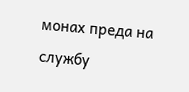монах преда на службу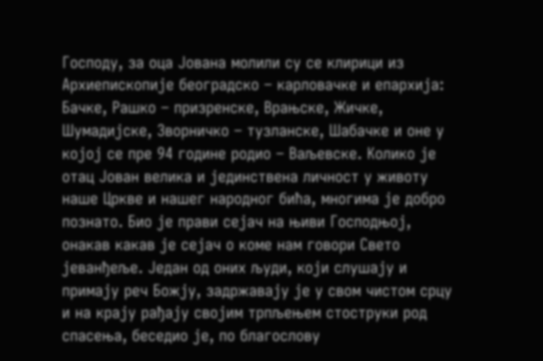Господу, за оца Јована молили су се клирици из Архиепископије београдско – карловачке и епархија: Бачке, Рашко – призренске, Врањске, Жичке, Шумадијске, Зворничко – тузланске, Шабачке и оне у којој се пре 94 године родио – Ваљевске. Kолико је отац Јован велика и јединствена личност у животу наше Цркве и нашег народног бића, многима је добро познато. Био је прави сејач на њиви Господњој, онакав какав је сејач о коме нам говори Свето јеванђеље. Један од оних људи, који слушају и примају реч Божју, задржавају је у свом чистом срцу и на крају рађају својим трпљењем стоструки род спасења, беседио је, по благослову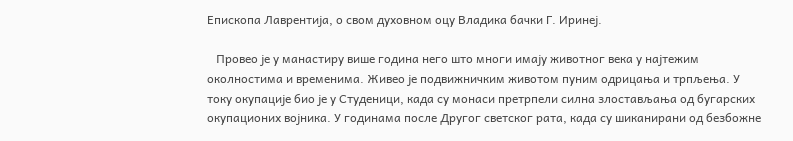Епископа Лаврентија, о свом духовном оцу Владика бачки Г. Иринеј.

   Провео је у манастиру више година него што многи имају животног века у најтежим околностима и временима. Живео је подвижничким животом пуним одрицања и трпљења. У току окупације био је у Студеници, када су монаси претрпели силна злостављања од бугарских окупационих војника. У годинама после Другог светског рата, када су шиканирани од безбожне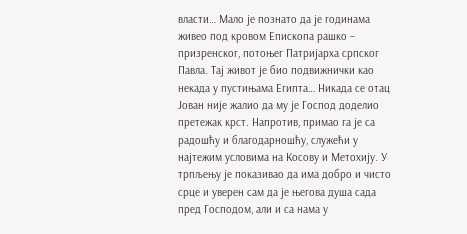власти… Мало је познато да је годинама живео под кровом Епископа рашко – призренског, потоњег Патријарха српског Павла. Тај живот је био подвижнички као некада у пустињама Египта… Никада се отац Јован није жалио да му је Господ доделио претежак крст. Напротив, примао га је са радошћу и благодарношћу, служећи у најтежим условима на Kосову и Метохију. У трпљењу је показивао да има добро и чисто срце и уверен сам да је његова душа сада пред Господом, али и са нама у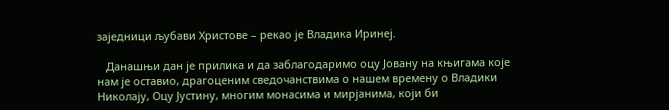заједници љубави Христове – рекао је Владика Иринеј.

   Данашњи дан је прилика и да заблагодаримо оцу Јовану на књигама које нам је оставио, драгоценим сведочанствима о нашем времену о Владики Николају, Оцу Јустину, многим монасима и мирјанима, који би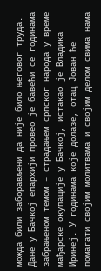можда били заборављени да није било његовог труда. Дане у Бачкој епархији провео је бавећи се годинама забрањеном темом – страдањем српског народа у време мађарске окупације у Бачкој, истакао је Владика Иринеј. У годинама које долазе, отац Јован ће помагати својим молитвама и својим делом свима нама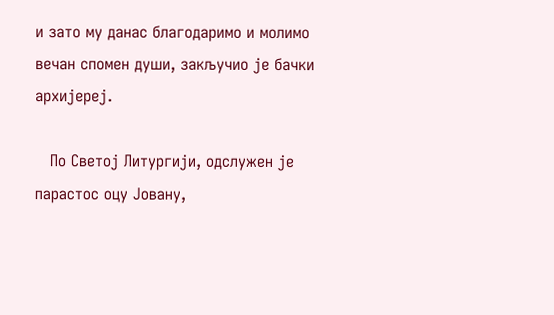и зато му данас благодаримо и молимо вечан спомен души, закључио је бачки архијереј.

   По Светој Литургији, одслужен је парастос оцу Јовану,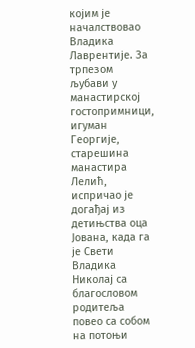којим је началствовао Владика Лаврентије. За трпезом љубави у манастирској гостопримници, игуман Георгије, старешина манастира Лелић, испричао је догађај из детињства оца Јована, када га је Свети Владика Николај са благословом родитеља повео са собом на потоњи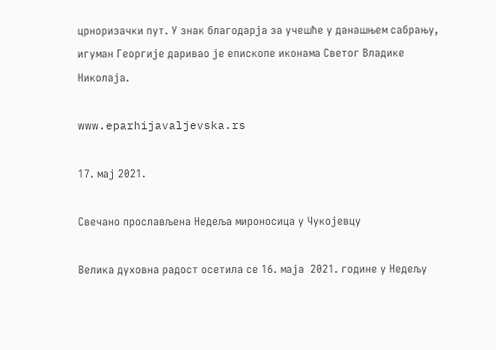црноризачки пут. У знак благодарја за учешће у данашњем сабрању, игуман Георгије даривао је епископе иконама Светог Владике Николаја.

www.eparhijavaljevska.rs

17. мај 2021.

Свечано прослављена Недеља мироносица у Чукојевцу

Велика духовна радост осетила се 16. маја  2021. године у Недељу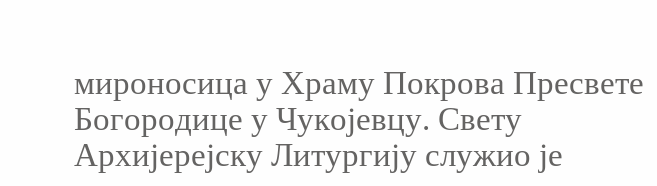мироносица у Храму Покрова Пресвете Богородице у Чукојевцу. Свету Архијерејску Литургију служио је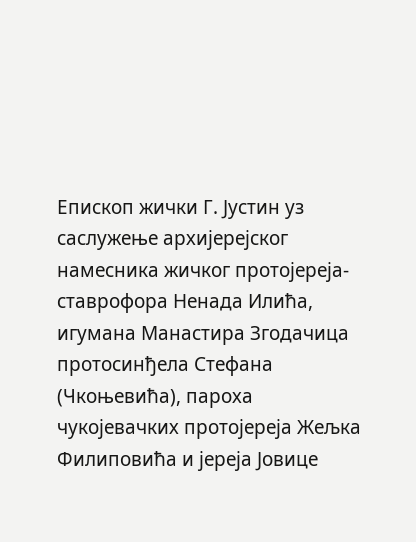Епископ жички Г. Јустин уз саслужење архијерејског намесника жичког протојереја-ставрофора Ненада Илића, игумана Манастира Згодачица протосинђела Стефана (Чкоњевића), пароха чукојевачких протојереја Жељка Филиповића и јереја Јовице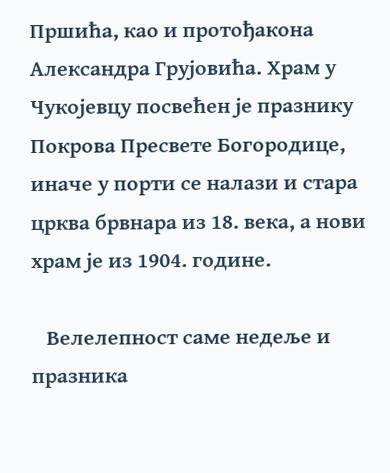Пршића, као и протођакона Александра Грујовића. Храм у Чукојевцу посвећен је празнику  Покрова Пресвете Богородице, иначе у порти се налази и стара црква брвнара из 18. века, а нови храм је из 1904. године.

   Велелепност саме недеље и празника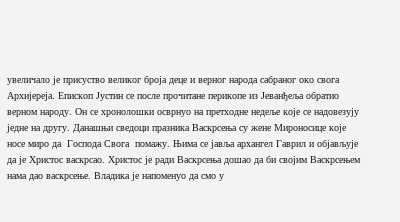увеличало је присуство великог броја деце и верног народа сабраног око свога Архијереја. Епископ Јустин се после прочитане перикопе из Јеванђеља обратио верном народу. Он се хронолошки осврнуо на претходне недеље које се надовезују једне на другу. Данашњи сведоци празника Васкрсења су жене Мироносице које носе миро да  Господа Свога  помажу. Њима се јавља архангел Гаврил и објављује да је Христос васкрсао. Христос је ради Васкрсења дошао да би својим Васкрсењем нама дао васкрсење. Владика је напоменуо да смо у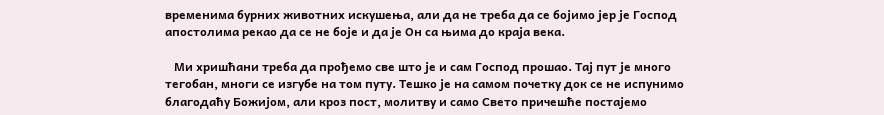временима бурних животних искушења, али да не треба да се бојимо јер је Господ апостолима рекао да се не боје и да је Он са њима до краја века.

   Ми хришћани треба да прођемо све што је и сам Господ прошао. Тај пут је много тегобан, многи се изгубе на том путу. Тешко је на самом почетку док се не испунимо благодаћу Божијом, али кроз пост, молитву и само Свето причешће постајемо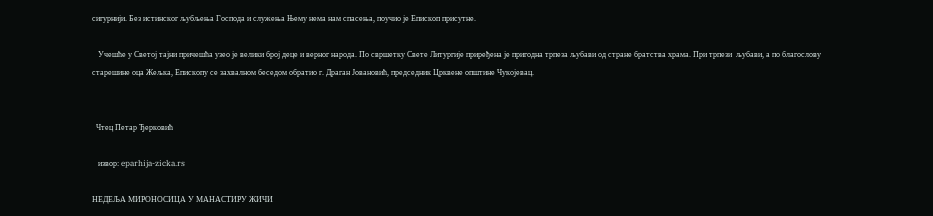сигурнији. Без истинског љубљења Господа и служења Њему нема нам спасења, поучио је Епископ присутне.

   Учешће у Светој тајни причешћа узео је велики број деце и верног народа. По свршетку Свете Литургије приређена је пригодна трпеза љубави од стране братства храма. При трпези  љубави, а по благослову старешине оца Жељка, Епископу се захвалном беседом обратио г. Драган Јовановић, председник Црквене општине Чукојевац.


  Чтец Петар Ђерковић

   извор: eparhija-zicka.rs

НЕДЕЉА МИРОНОСИЦА У МАНАСТИРУ ЖИЧИ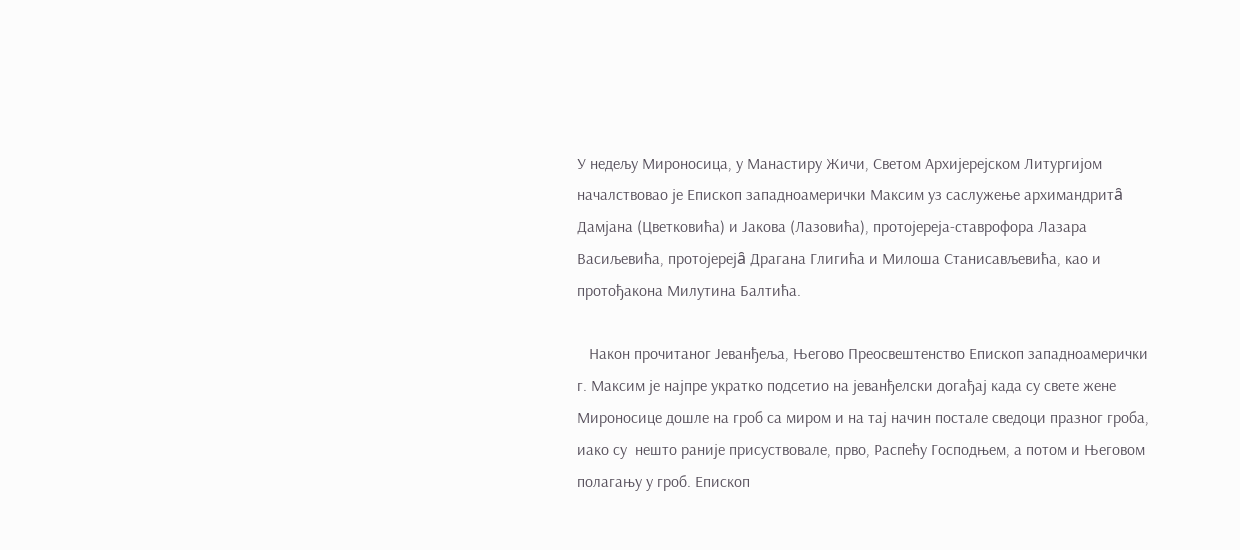У недељу Мироносица, у Манастиру Жичи, Светом Архијерејском Литургијом началствовао је Епископ западноамерички Максим уз саслужење архимандритȃ Дамјана (Цветковића) и Јакова (Лазовића), протојереја-ставрофора Лазара Васиљевића, протојерејȃ Драгана Глигића и Милоша Станисављевића, као и протођакона Милутина Балтића.

   Након прочитаног Јеванђеља, Његово Преосвештенство Епископ западноамерички г. Максим је најпре укратко подсетио на јеванђелски догађај када су свете жене Мироносице дошле на гроб са миром и на тај начин постале сведоци празног гроба, иако су  нешто раније присуствовале, прво, Распећу Господњем, а потом и Његовом полагању у гроб. Епископ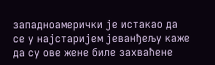западноамерички је истакао да се у најстаријем јеванђељу каже да су ове жене биле захваћене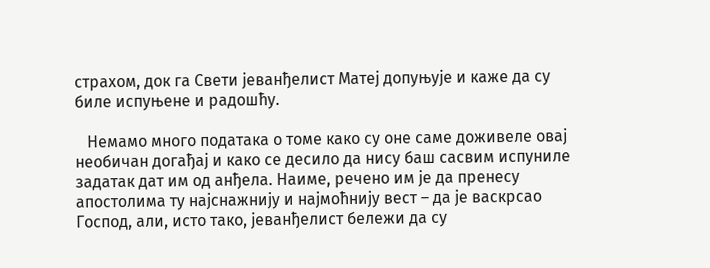страхом, док га Свети јеванђелист Матеј допуњује и каже да су биле испуњене и радошћу.

   Немамо много података о томе како су оне саме доживеле овај необичан догађај и како се десило да нису баш сасвим испуниле задатак дат им од анђела. Наиме, речено им је да пренесу апостолима ту најснажнију и најмоћнију вест – да је васкрсао Господ, али, исто тако, јеванђелист бележи да су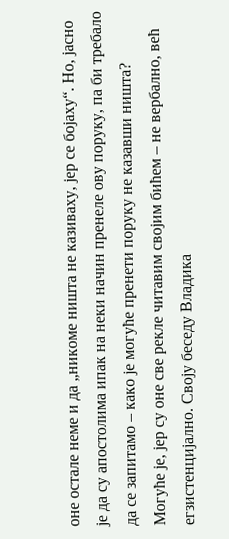оне остале неме и да „никоме ништа не казиваху, јер се бојаху“. Но, јасно је да су апостолима ипак на неки начин пренеле ову поруку, па би требало да се запитамо – како је могуће пренети поруку не казавши ништа? Могуће је, јер су оне све рекле читавим својим бићем – не вербално, већ егзистенцијално. Своју беседу Владика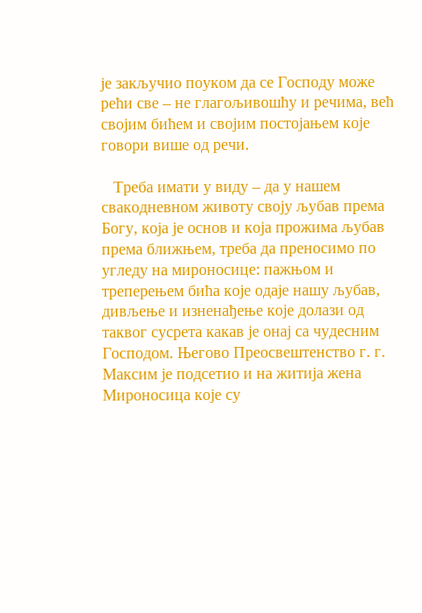је закључио поуком да се Господу може рећи све – не глагољивошћу и речима, већ својим бићем и својим постојањем које говори више од речи.

   Треба имати у виду – да у нашем свакодневном животу своју љубав према Богу, која је основ и која прожима љубав према ближњем, треба да преносимо по угледу на мироносице: пажњом и треперењем бића које одаје нашу љубав, дивљење и изненађење које долази од таквог сусрета какав је онај са чудесним Господом. Његово Преосвештенство г. г. Максим је подсетио и на житија жена Мироносица које су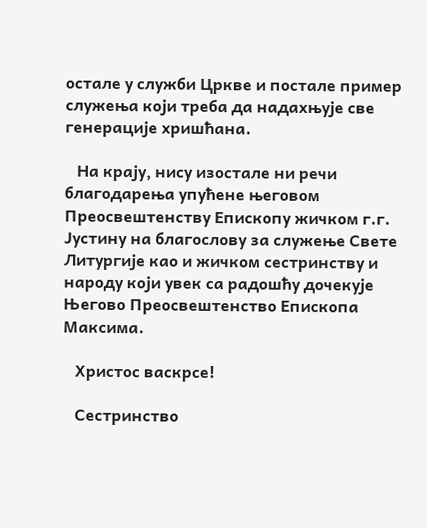остале у служби Цркве и постале пример служења који треба да надахњује све генерације хришћана.

   На крају, нису изостале ни речи благодарења упућене његовом Преосвештенству Епископу жичком г.г. Јустину на благослову за служење Свете Литургије као и жичком сестринству и народу који увек са радошћу дочекује Његово Преосвештенство Епископа Максима.

   Христос васкрсе!

   Сестринство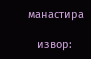манастира

   извор: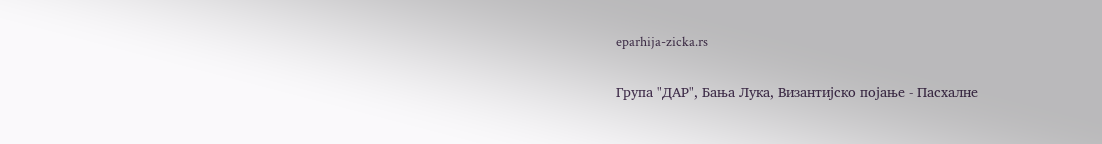eparhija-zicka.rs

Група "ДАР", Бања Лука, Византијско појање - Пасхалне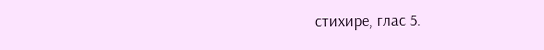стихире, глас 5.